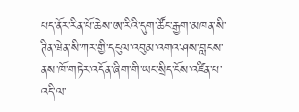པད་ནོར་རིན་པོ་ཆེས་ཨ་རིའི་དུག་ཚོང་རྒྱག་མཁན་སི་ཊིན་ཝེན་སི་ཀར་གྱི་དངུལ་འབུམ་འགའ་ཤས་བླངས་ནས་ཁོ་གཏེར་འདོན་ཞིག་གི་ཡང་སྲིད་ངོས་འཛིན་པ་འདི་ལ་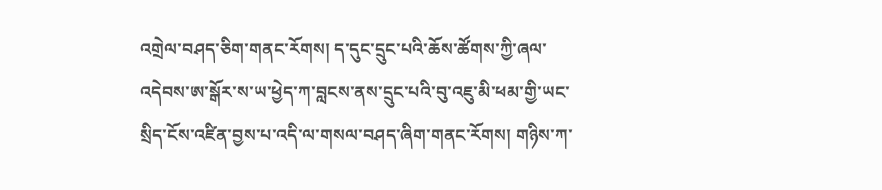འགྲེལ་བཤད་ཅིག་གནང་རོགས། ད་དུང་དྲུང་པའི་ཆོས་ཚོགས་ཀྱི་ཞལ་འདེབས་ཨ་སྒོར་ས་ཡ་ཕྱེད་ཀ་བླངས་ནས་དྲུང་པའི་བུ་འཇུ་མི་ཕམ་གྱི་ཡང་སྲིད་ངོས་འཛིན་བྱས་པ་འདི་ལ་གསལ་བཤད་ཞིག་གནང་རོགས། གཉིས་ཀ་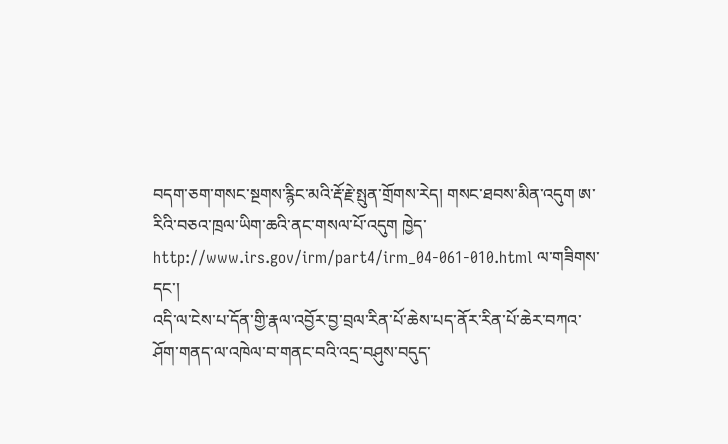བདག་ཅག་གསང་སྔགས་རྙིང་མའི་རྡོ་རྗེ་སྤུན་གྲོགས་རེད། གསང་ཐབས་མིན་འདུག ཨ་རིའི་བཅའ་ཁྲལ་ཡིག་ཆའི་ནང་གསལ་པོ་འདུག ཁྱེད་http://www.irs.gov/irm/part4/irm_04-061-010.html ལ་གཟིགས་དང་།
འདི་ལ་ངེས་པ་དོན་གྱི་རྣལ་འབྱོར་བྱ་བྲལ་རིན་པོ་ཆེས་པད་ནོར་རིན་པོ་ཆེར་བཀའ་ཤོག་གནད་ལ་འཁེལ་བ་གནང་བའི་འདྲ་བཤུས་བདུད་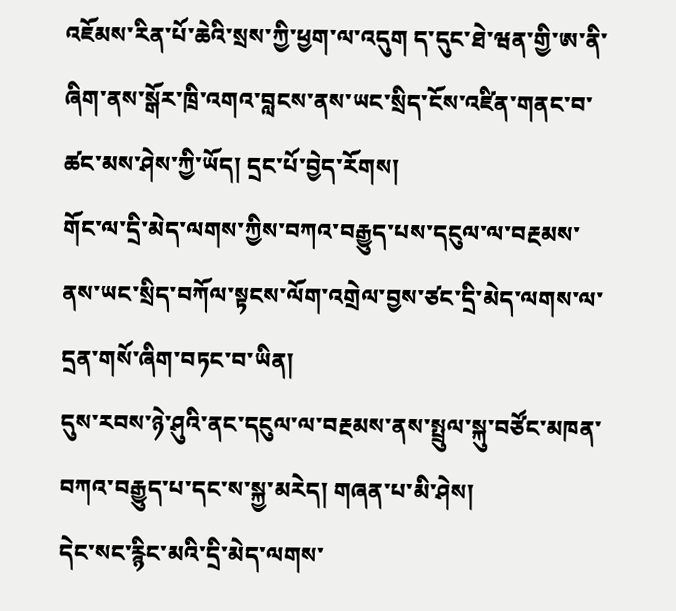འཇོམས་རིན་པོ་ཆེའི་སྲས་ཀྱི་ཕྱག་ལ་འདུག ད་དུང་ཐེ་ཝན་གྱི་ཨ་ནི་ཞིག་ནས་སྒོར་ཁྲི་འགའ་བླངས་ནས་ཡང་སྲིད་ངོས་འཛིན་གནང་བ་ཚང་མས་ཤེས་ཀྱི་ཡོད། དྲང་པོ་བྱེད་རོགས།
གོང་ལ་དྲི་མེད་ལགས་ཀྱིས་བཀའ་བརྒྱུད་པས་དངུལ་ལ་བརྔམས་ནས་ཡང་སྲིད་བཀོལ་སྟངས་ལོག་འགྲེལ་བྱས་ཙང་དྲི་མེད་ལགས་ལ་དྲན་གསོ་ཞིག་བཏང་བ་ཡིན།
དུས་རབས་ཉེ་ཤུའི་ནང་དངུལ་ལ་བརྔམས་ནས་སྤྲུལ་སྐུ་བཙོང་མཁན་བཀའ་བརྒྱུད་པ་དང་ས་སྐྱ་མརེད། གཞན་པ་མི་ཤེས།
དེང་སང་རྙིང་མའི་དྲི་མེད་ལགས་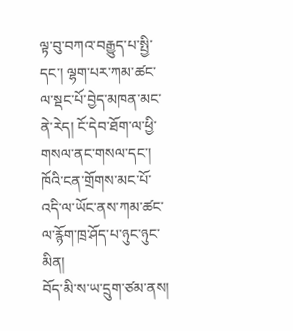ལྟ་བུ་བཀའ་བརྒྱུད་པ་སྤྱི་དང་། ལྷག་པར་ཀམ་ཚང་ལ་སྡང་པོ་བྱེད་མཁན་མང་ནེ་རེད། ངོ་དེབ་ཐོག་ལ་ཕྱི་གསལ་ནང་གསལ་དང་། ཁོའི་ངན་གྲོགས་མང་པོ་འདི་ལ་ཡོང་ནས་ཀམ་ཚང་ལ་རྙོག་ཁྲ་ཤོད་པ་ཉུང་ཉུང་མིན།
བོད་མི་ས་ཡ་དྲུག་ཙམ་ནས།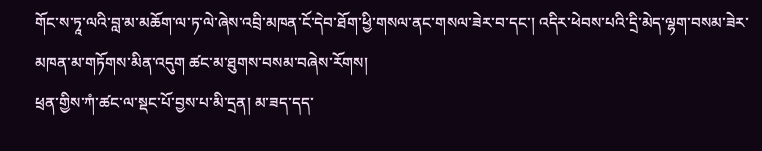གོང་ས་ཏཱ་ལའི་བླ་མ་མཆོག་ལ་ཏ་ལེ་ཞེས་འབྲི་མཁན་ངོ་དེབ་ཐོག་ཕྱི་གསལ་ནང་གསལ་ཟེར་བ་དང་། འདིར་ཕེབས་པའི་དྲི་མེད་ལྷག་བསམ་ཟེར་མཁན་མ་གཏོགས་མིན་འདུག ཚང་མ་ཐུགས་བསམ་བཞེས་རོགས།
ཕྲན་གྱིས་ཀཾ་ཚང་ལ་སྡང་པོ་བྱས་པ་མི་དྲན། མ་ཟད་དད་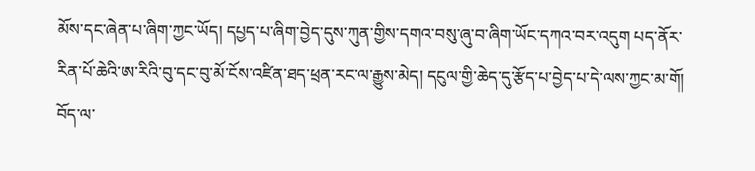མོས་དང་ཞེན་པ་ཞིག་ཀྱང་ཡོད། དཔྱད་པ་ཞིག་བྱེད་དུས་ཀུན་གྱིས་དགའ་བསུ་ཞུ་བ་ཞིག་ཡོང་དཀའ་བར་འདུག པད་ནོར་རིན་པོ་ཆེའི་ཨ་རིའི་བུ་དང་བུ་མོ་ངོས་འཛིན་ཐད་ཕྲན་རང་ལ་རྒྱུས་མེད། དངུལ་གྱི་ཆེད་དུ་རྩོད་པ་བྱེད་པ་དེ་ལས་ཀྱང་མ་གོ། བོད་ལ་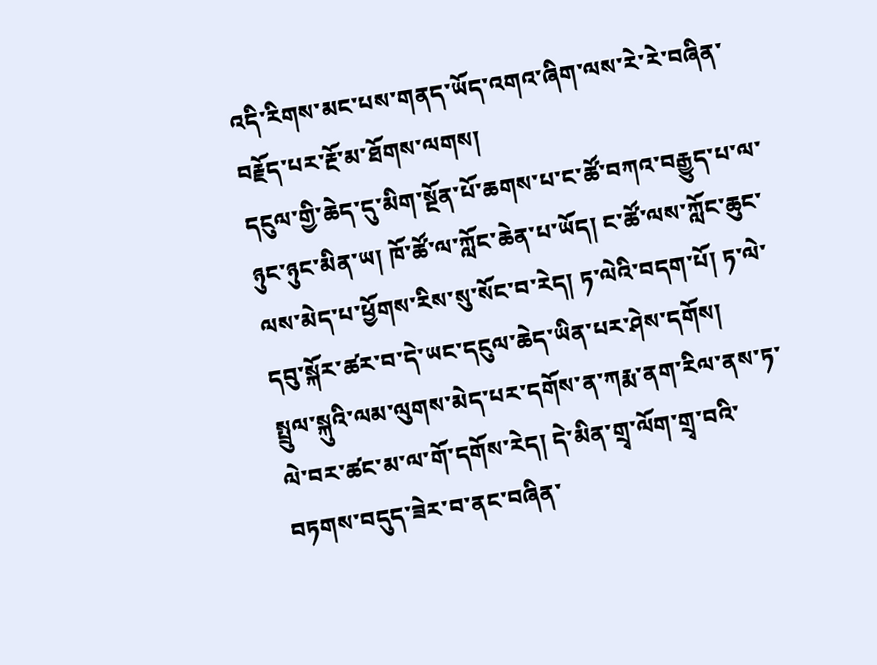འདི་རིགས་མང་པས་གནད་ཡོད་འགའ་ཞིག་ལས་རེ་རེ་བཞིན་བརྗོད་པར་རྔོ་མ་ཐོགས་ལགས།
དངུལ་གྱི་ཆེད་དུ་མིག་སྔོན་པོ་ཆགས་པ་ང་ཚོ་བཀའ་བརྒྱུད་པ་ལ་ཉུང་ཉུང་མིན་ཡ། ཁོ་ཚོ་ལ་ཀློང་ཆེན་པ་ཡོད། ང་ཚོ་ལས་ཀློང་ཆུང་ལས་མེད་པ་ཕྱོགས་རིས་སུ་སོང་བ་རེད། ཏ་ལེའི་བདག་པོ། ཏ་ལེ་དབུ་སྐོར་ཚར་བ་དེ་ཡང་དངུལ་ཆེད་ཡིན་པར་ཤེས་དགོས།
སྤྲུལ་སྐུའི་ལམ་ལུགས་མེད་པར་དགོས་ན་ཀརྨ་ནག་རིལ་ནས་ཏ་ལེ་བར་ཚང་མ་ལ་གོ་དགོས་རེད། དེ་མིན་གྲྭ་ལོག་གྲྭ་བའི་བཏགས་བདུད་ཟེར་བ་ནང་བཞིན་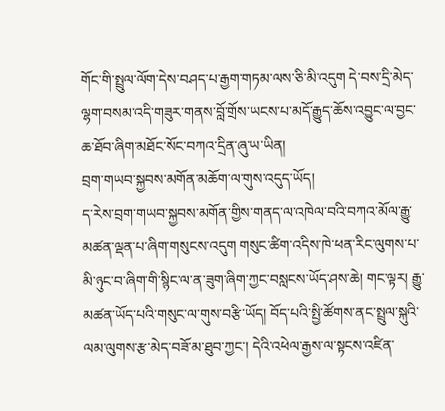གོང་གི་སྤྲུལ་ལོག་དེས་བཤད་པ་རྒྱག་གཏམ་ལས་ཅི་མི་འདུག དེ་བས་དྲི་མེད་ལྷག་བསམ་འདི་གཟུར་གནས་བློ་གྲོས་ཡངས་པ་མདོ་རྒྱུད་ཆོས་འབྱུང་ལ་བྱང་ཆ་ཐོབ་ཞིག་མཐོང་སོང་བཀའ་དྲིན་ཞུ་ཡ་ཡིན།
བྲག་གཡབ་སྐྱབས་མགོན་མཆོག་ལ་གུས་འདུད་ཡོད།
ད་རེས་བྲག་གཡབ་སྐྱབས་མགོན་གྱིས་གནད་ལ་འཁེལ་བའི་བཀའ་མོལ་རྒྱུ་མཚན་ལྡན་པ་ཞིག་གསུངས་འདུག གསུང་ཚིག་འདིས་ཁེ་ཕན་རིང་ལུགས་པ་མི་ཉུང་བ་ཞིག་གི་སྙིང་ལ་ན་ཟུག་ཞིག་ཀྱང་བསླངས་ཡོད་ཤས་ཆེ། གང་ལྟར། རྒྱུ་མཚན་ཡོད་པའི་གསུང་ལ་གུས་བརྩི་ཡོད། བོད་པའི་སྤྱི་ཚོགས་ནང་སྤྲུལ་སྐུའི་ལམ་ལུགས་རྩ་མེད་བཟོ་མ་ཐུབ་ཀྱང་། དེའི་འཕེལ་རྒྱས་ལ་སྟངས་འཛིན་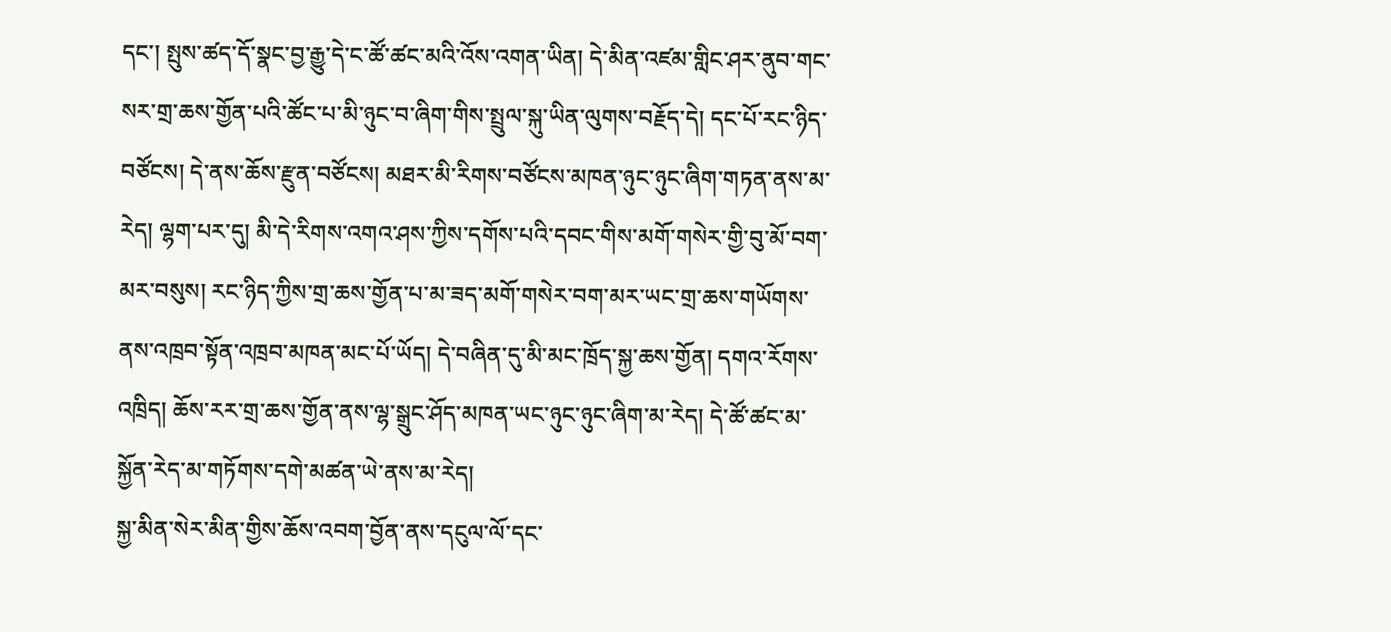དང་། སྤུས་ཚད་དོ་སྣང་བྱ་རྒྱུ་དེ་ང་ཚོ་ཚང་མའི་འོས་འགན་ཡིན། དེ་མིན་འཛམ་གླིང་ཤར་ནུབ་གང་སར་གྲ་ཆས་གྱོན་པའི་ཚོང་པ་མི་ཉུང་བ་ཞིག་གིས་སྤྲུལ་སྐུ་ཡིན་ལུགས་བརྗོད་དེ། དང་པོ་རང་ཉིད་བཙོངས། དེ་ནས་ཆོས་རྫུན་བཙོངས། མཐར་མི་རིགས་བཙོངས་མཁན་ཉུང་ཉུང་ཞིག་གཏན་ནས་མ་རེད། ལྷག་པར་དུ། མི་དེ་རིགས་འགའ་ཤས་ཀྱིས་དགོས་པའི་དབང་གིས་མགོ་གསེར་གྱི་བུ་མོ་བག་མར་བསུས། རང་ཉིད་ཀྱིས་གྲ་ཆས་གྱོན་པ་མ་ཟད་མགོ་གསེར་བག་མར་ཡང་གྲ་ཆས་གཡོགས་ནས་འཁྲབ་སྟོན་འཁྲབ་མཁན་མང་པོ་ཡོད། དེ་བཞིན་དུ་མི་མང་ཁྲོད་སྐྱ་ཆས་གྱོན། དགའ་རོགས་འཁྲིད། ཆོས་རར་གྲ་ཆས་གྱོན་ནས་ལྷ་སྒྲུང་ཤོད་མཁན་ཡང་ཉུང་ཉུང་ཞིག་མ་རེད། དེ་ཚོ་ཚང་མ་སྐྱོན་རེད་མ་གཏོགས་དགེ་མཚན་ཡེ་ནས་མ་རེད།
སྐྱ་མིན་སེར་མིན་གྱིས་ཆོས་འབག་བྱོན་ནས་དངུལ་ལོ་དང་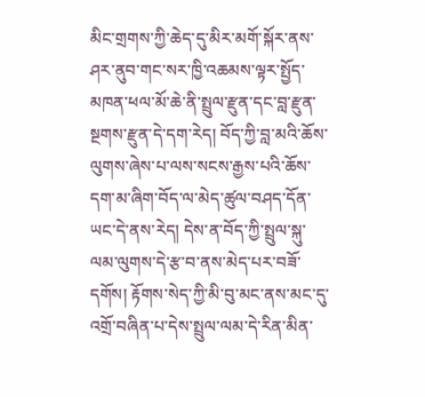མིང་གྲགས་ཀྱི་ཆེད་དུ་མིར་མགོ་སྐོར་ནས་ཤར་ནུབ་གང་སར་ཁྱི་འཆམས་ལྟར་སྤྱོད་མཁན་ཕལ་མོ་ཆེ་ནི་སྤྲུལ་རྫུན་དང་བླ་རྫུན་སྔགས་རྫུན་དེ་དག་རེད། བོད་ཀྱི་བླ་མའི་ཆོས་ལུགས་ཞེས་པ་ལས་སངས་རྒྱས་པའི་ཆོས་དག་མ་ཞིག་བོད་ལ་མེད་ཚུལ་བཤད་དོན་ཡང་དེ་ནས་རེད། དེས་ན་བོད་ཀྱི་སྤྲུལ་སྐུ་ལམ་ལུགས་དེ་རྩ་བ་ནས་མེད་པར་བཟོ་དགོས། རྟོགས་སེད་ཀྱི་མི་བུ་མང་ནས་མང་དུ་འགྲོ་བཞིན་པ་དེས་སྤྲུལ་ལམ་དེ་རིན་མིན་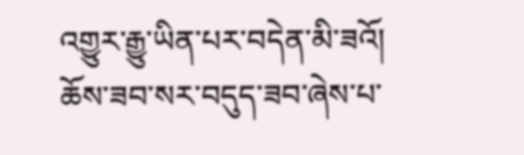འགྱུར་རྒྱུ་ཡིན་པར་བདེན་མི་ཟའོ།
ཆོས་ཟབ་སར་བདུད་ཟབ་ཞེས་པ་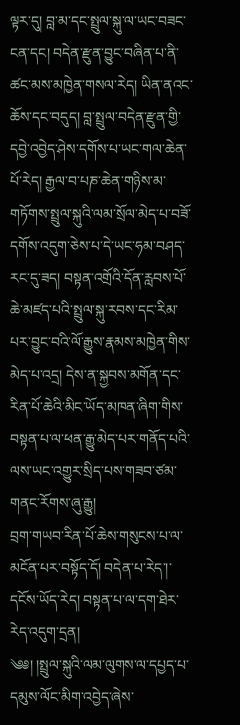ལྟར་དུ། བླ་མ་དང་སྤྲུལ་སྐུ་ལ་ཡང་བཟང་ངན་དང། བདེན་རྫུན་བྱུང་བཞིན་པ་ནི་ཚང་མས་མཁྱེན་གསལ་རེད། ཡིན་ནའང་ཆོས་དང་བདུད། བླ་སྤྲུལ་བདེན་རྫུན་གྱི་དབྱེ་འབྱེད་ཤེས་དགོས་པ་ཡང་གལ་ཆེན་པོ་རེད། རྒྱལ་བ་པཎ་ཆེན་གཉིས་མ་གཏོགས་སྤྲུལ་སྐུའི་ལམ་སྲོལ་མེད་པ་བཟོ་དགོས་འདུག་ཅེས་པ་དེ་ཡང་ཧམ་བཤད་རང་དུ་ཟད། བསྟན་འགྲོའི་དོན་རླབས་པོ་ཆེ་མཛད་པའི་སྤྲུལ་སྐུ་རབས་དང་རིམ་པར་བྱུང་བའི་ལོ་རྒྱུས་རྣམས་མཁྱེན་གིས་མེད་པ་འདྲ། དེས་ན་སྐྱབས་མགོན་དང་རིན་པོ་ཆེའི་མིང་ཡོད་མཁན་ཞིག་གིས་བསྟན་པ་ལ་ཕན་རྒྱུ་མེད་པར་གནོད་པའི་ལས་ཡང་འགྱུར་སྲིད་པས་གཟབ་ཙམ་གནང་རོགས་ཞུ་རྒྱུ།
བྲག་གཡབ་རིན་པོ་ཆེས་གསུངས་པ་ལ་མངོན་པར་བསྟོད་དོ། བདེན་པ་རེད་།་དངོས་ཡོད་རེད། བསྟན་པ་ལ་དག་ཐེར་རེད་འདུག་དྲན།
༄༅། །སྤྲུལ་སྐུའི་ལམ་ལུགས་ལ་དཔྱད་པ་དམུས་ལོང་མིག་འབྱེད་ཞེས་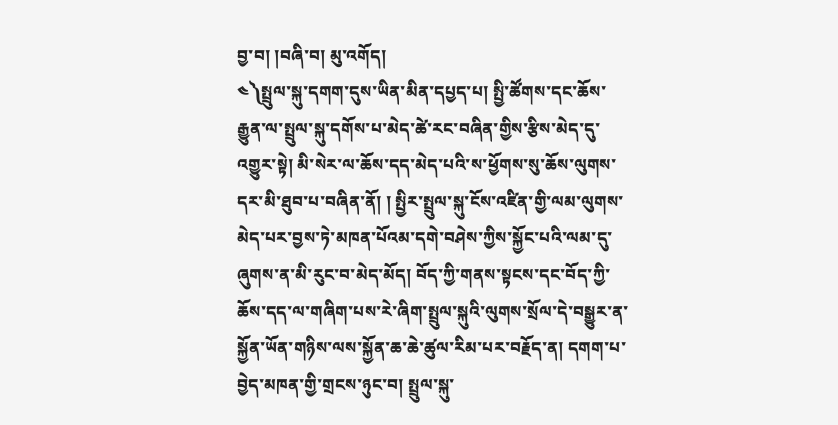བྱ་བ། །བཞི་བ། མུ་འགོད།
༤༽སྤྲུལ་སྐུ་དགག་དུས་ཡིན་མིན་དཔྱད་པ། སྤྱི་ཚོགས་དང་ཆོས་རྒྱུན་ལ་སྤྲུལ་སྐུ་དགོས་པ་མེད་ཚེ་རང་བཞིན་གྱིས་རྩིས་མེད་དུ་འགྱུར་སྟེ། མི་སེར་ལ་ཆོས་དད་མེད་པའི་ས་ཕྱོགས་སུ་ཆོས་ལུགས་དར་མི་ཐུབ་པ་བཞིན་ནོ། ། སྤྱིར་སྤྲུལ་སྐུ་ངོས་འཛིན་གྱི་ལམ་ལུགས་མེད་པར་བྱས་ཏེ་མཁན་པོའམ་དགེ་བཤེས་ཀྱིས་སྐྱོང་པའི་ལམ་དུ་ཞུགས་ན་མི་རུང་བ་མེད་མོད། བོད་ཀྱི་གནས་སྟངས་དང་བོད་ཀྱི་ཆོས་དད་ལ་གཞིག་པས་རེ་ཞིག་སྤྲུལ་སྐུའི་ལུགས་སྲོལ་དེ་བསྒྱུར་ན་སྐྱོན་ཡོན་གཉིས་ལས་སྐྱོན་ཆ་ཆེ་ཚུལ་རིམ་པར་བརྗོད་ན། དགག་པ་བྱེད་མཁན་གྱི་གྲངས་ཉུང་བ། སྤྲུལ་སྐུ་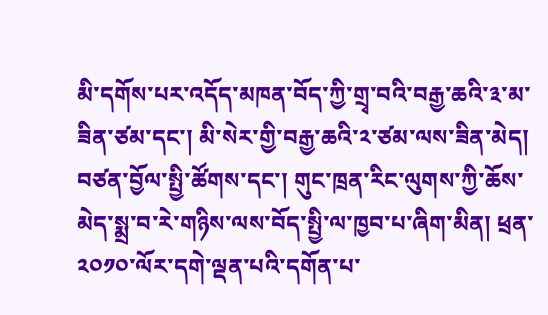མི་དགོས་པར་འདོད་མཁན་བོད་ཀྱི་གྲྭ་བའི་བརྒྱ་ཆའི་༣་མ་ཟིན་ཙམ་དང་། མི་སེར་གྱི་བརྒྱ་ཆའི་༢་ཙམ་ལས་ཟིན་མེད། བཙན་བྱོལ་སྤྱི་ཚོགས་དང་། གུང་ཁྲན་རིང་ལུགས་ཀྱི་ཆོས་མེད་སྨྲ་བ་རེ་གཉིས་ལས་བོད་སྤྱི་ལ་ཁྱབ་པ་ཞིག་མིན། ཕྲན་༢༠༡༠་ལོར་དགེ་ལྡན་པའི་དགོན་པ་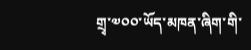གྲྭ་༧༠༠་ཡོད་མཁན་ཞིག་གི་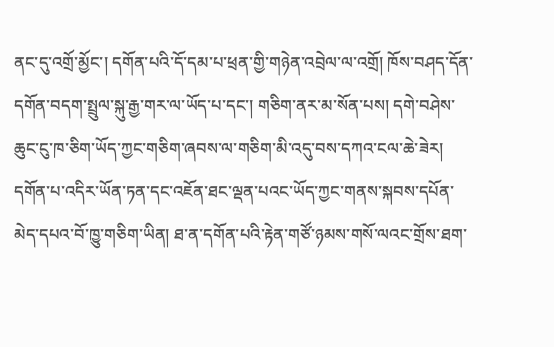ནང་དུ་འགྲོ་མྱོང་། དགོན་པའི་དོ་དམ་པ་ཕྲན་གྱི་གཉེན་འབྲེལ་ལ་འགྲོ། ཁོས་བཤད་དོན་དགོན་བདག་སྤྲུལ་སྐུ་རྒྱ་གར་ལ་ཡོད་པ་དང་། གཅིག་ནར་མ་སོན་པས། དགེ་བཤེས་ཆུང་ངུ་ཁ་ཅིག་ཡོད་ཀྱང་གཅིག་ཞབས་ལ་གཅིག་མི་འདུ་བས་དཀའ་ངལ་ཆེ་ཟེར། དགོན་པ་འདིར་ཡོན་ཏན་དང་འཇོན་ཐང་ལྡན་པའང་ཡོད་ཀྱང་གནས་སྐབས་དཔོན་མེད་དཔའ་བོ་ཁྱུ་གཅིག་ཡིན། ཐ་ན་དགོན་པའི་རྟེན་གཙོ་ཉམས་གསོ་ལའང་གྲོས་ཐག་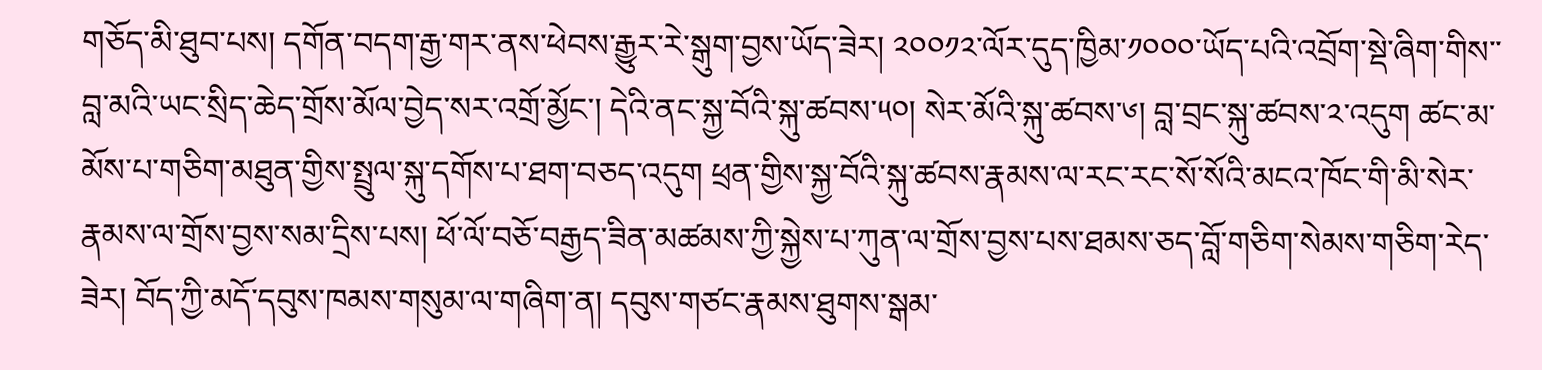གཅོད་མི་ཐུབ་པས། དགོན་བདག་རྒྱ་གར་ནས་ཕེབས་རྒྱུར་རེ་སྒུག་བྱས་ཡོད་ཟེར། ༢༠༠༡༢་ལོར་དུད་ཁྱིམ་༡༠༠༠་ཡོད་པའི་འབྲོག་སྡེ་ཞིག་གིས་་བླ་མའི་ཡང་སྲིད་ཆེད་གྲོས་མོལ་བྱེད་སར་འགྲོ་མྱོང་། དེའི་ནང་སྐྱ་བོའི་སྐུ་ཚབས་༥༠། སེར་མོའི་སྐུ་ཚབས་༦། བླ་བྲང་སྐུ་ཚབས་༢་འདུག ཚང་མ་མོས་པ་གཅིག་མཐུན་གྱིས་སྤྲུལ་སྐུ་དགོས་པ་ཐག་བཅད་འདུག ཕྲན་གྱིས་སྐྱ་བོའི་སྐུ་ཚབས་རྣམས་ལ་རང་རང་སོ་སོའི་མངའ་ཁོང་གི་མི་སེར་རྣམས་ལ་གྲོས་བྱས་སམ་དྲིས་པས། ཕོ་ལོ་བཅོ་བརྒྱད་ཟིན་མཚམས་ཀྱི་སྐྱེས་པ་ཀུན་ལ་གྲོས་བྱས་པས་ཐམས་ཅད་བློ་གཅིག་སེམས་གཅིག་རེད་ཟེར། བོད་ཀྱི་མདོ་དབུས་ཁམས་གསུམ་ལ་གཞིག་ན། དབུས་གཙང་རྣམས་ཐུགས་སྒམ་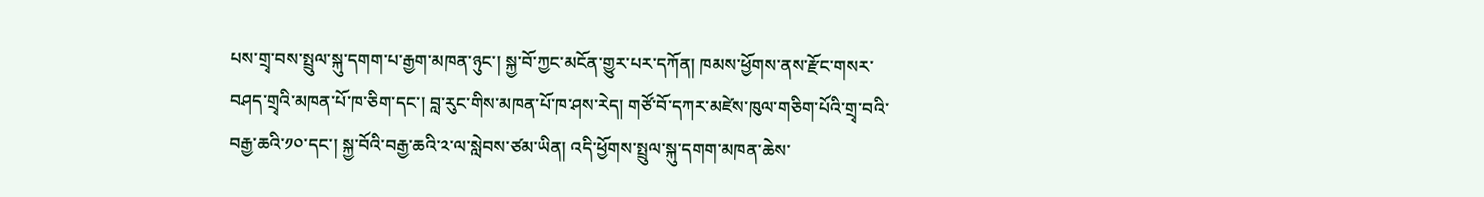པས་གྲྭ་བས་སྤྲུལ་སྐུ་དགག་པ་རྒྱག་མཁན་ཉུང་། སྐྱ་བོ་ཀྱང་མངོན་གྱུར་པར་དཀོན། ཁམས་ཕྱོགས་ནས་རྫོང་གསར་བཤད་གྲྭའི་མཁན་པོ་ཁ་ཅིག་དང་། བླ་རུང་གིས་མཁན་པོ་ཁ་ཤས་རེད། གཙོ་བོ་དཀར་མཛེས་ཁུལ་གཅིག་པོའི་གྲྭ་བའི་བརྒྱ་ཆའི་༡༠་དང་། སྐྱ་བོའི་བརྒྱ་ཆའི་༢་ལ་སླེབས་ཙམ་ཡིན། འདི་ཕྱོགས་སྤྲུལ་སྐུ་དགག་མཁན་ཆེས་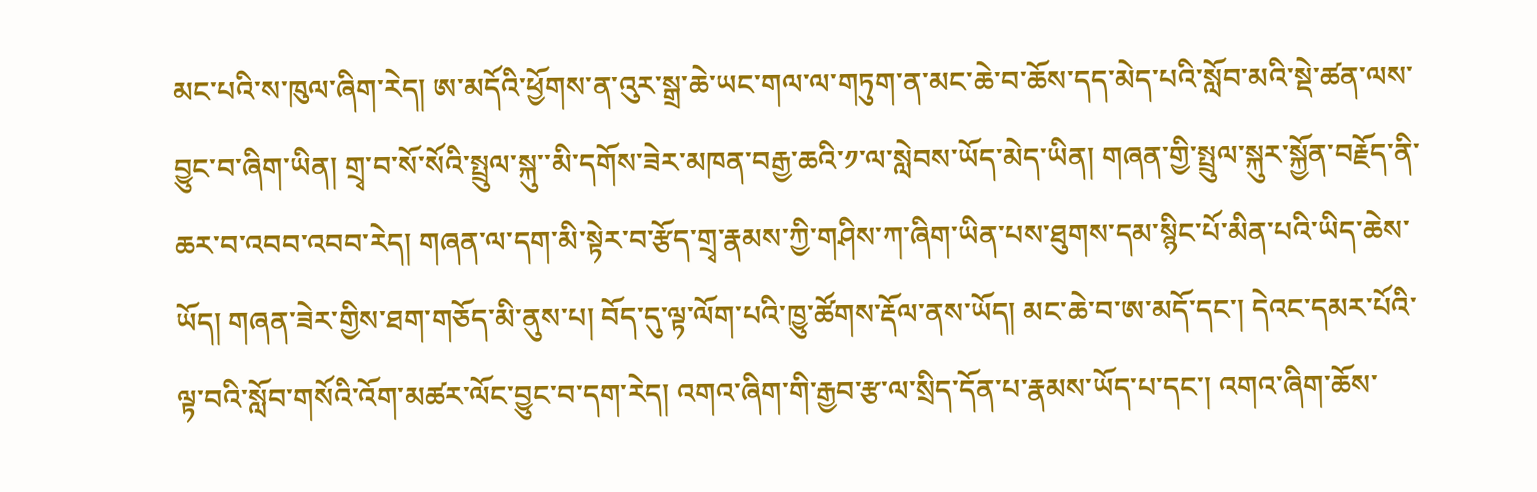མང་པའི་ས་ཁུལ་ཞིག་རེད། ཨ་མདོའི་ཕྱོགས་ན་འུར་སྒྲ་ཆེ་ཡང་གལ་ལ་གཏུག་ན་མང་ཆེ་བ་ཆོས་དད་མེད་པའི་སློབ་མའི་སྡེ་ཚན་ལས་བྱུང་བ་ཞིག་ཡིན། གྲྭ་བ་སོ་སོའི་སྤྲུལ་སྐུ་་མི་དགོས་ཟེར་མཁན་བརྒྱ་ཆའི་༡་ལ་སླེབས་ཡོད་མེད་ཡིན། གཞན་གྱི་སྤྲུལ་སྐུར་སྐྱོན་བརྗོད་ནི་ཆར་བ་འབབ་འབབ་རེད། གཞན་ལ་དག་མི་སྟེར་བ་རྩོད་གྲྭ་རྣམས་ཀྱི་གཤིས་ཀ་ཞིག་ཡིན་པས་ཐུགས་དམ་སྙིང་པོ་མིན་པའི་ཡིད་ཆེས་ཡོད། གཞན་ཟེར་གྱིས་ཐག་གཅོད་མི་ནུས་པ། བོད་དུ་ལྟ་ལོག་པའི་ཁྱུ་ཚོགས་རྡོལ་ནས་ཡོད། མང་ཆེ་བ་ཨ་མདོ་དང་། དེའང་དམར་པོའི་ལྟ་བའི་སློབ་གསོའི་འོག་མཚར་ལོང་བྱུང་བ་དག་རེད། འགའ་ཞིག་གི་རྒྱབ་རྩ་ལ་སྲིད་དོན་པ་རྣམས་ཡོད་པ་དང་། འགའ་ཞིག་ཆོས་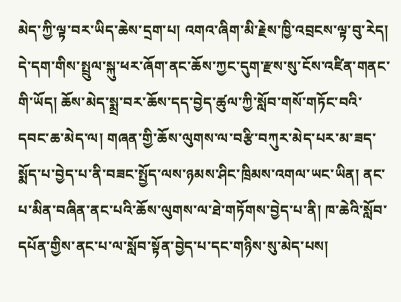མེད་ཀྱི་ལྟ་བར་ཡིད་ཆེས་དྲག་པ། འགའ་ཞིག་མི་རྗེས་ཁྱི་འབྲངས་ལྟ་བུ་རེད། དེ་དག་གིས་སྤྲུལ་སྐུ་ཕར་ཞོག་ནང་ཆོས་ཀྱང་དུག་རྫས་སུ་ངོས་འཛིན་གནང་གི་ཡོད། ཆོས་མེད་སྨྲ་བར་ཆོས་དད་བྱེད་ཚུལ་ཀྱི་སློབ་གསོ་གཏོང་བའི་དབང་ཆ་མེད་ལ། གཞན་གྱི་ཆོས་ལུགས་ལ་བརྩི་བཀུར་མེད་པར་མ་ཟད་སྨོད་པ་བྱེད་པ་ནི་བཟང་སྤྱོད་ལས་ཉམས་ཤིང་ཁྲིམས་འགལ་ཡང་ཡིན། ནང་པ་མིན་བཞིན་ནང་པའི་ཆོས་ལུགས་ལ་ཐེ་གཏོགས་བྱེད་པ་ནི། ཁ་ཆེའི་སློབ་དཔོན་གྱིས་ནང་པ་ལ་སློབ་སྟོན་བྱེད་པ་དང་གཉིས་སུ་མེད་པས།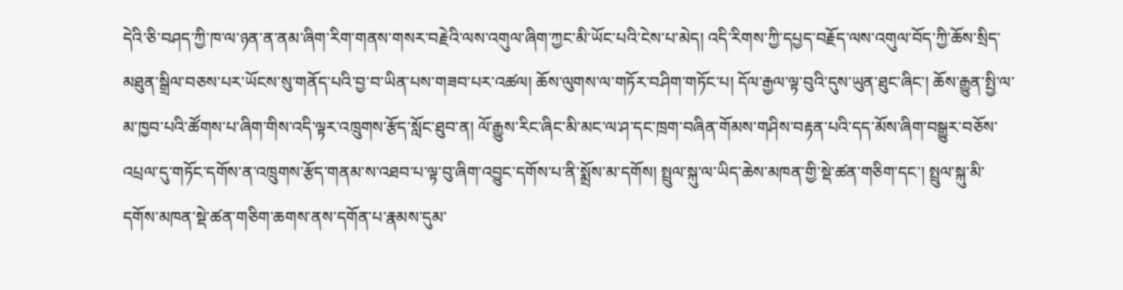དེའི་ཅི་བཤད་ཀྱི་ཁ་ལ་ཉན་ན་ནམ་ཞིག་རིག་གནས་གསར་བརྗེའི་ལས་འགུལ་ཞིག་ཀྱང་མི་ཡོང་པའི་ངེས་པ་མེད། འདི་རིགས་ཀྱི་དཔྱད་བརྗོད་ལས་འགུལ་བོད་ཀྱི་ཆོས་སྲིད་མཐུན་སྒྲིལ་བཅས་པར་ཡོངས་སུ་གནོད་པའི་བྱ་བ་ཡིན་པས་གཟབ་པར་འཚལ། ཆོས་ལུགས་ལ་གཏོར་བཤིག་གཏོང་པ། དོལ་རྒྱལ་ལྟ་བུའི་དུས་ཡུན་ཐུང་ཞིང་། ཆོས་རྒྱུན་སྤྱི་ལ་མ་ཁྱབ་པའི་ཚོགས་པ་ཞིག་གིས་འདི་ལྟར་འཁྲུགས་རྩོད་སློང་ཐུབ་ན། ལོ་རྒྱུས་རིང་ཞིང་མི་མང་ལ་ཤ་དང་ཁྲག་བཞིན་གོམས་གཤིས་བརྟན་པའི་དད་མོས་ཞིག་བསྒྱུར་བཅོས་འཔྲལ་དུ་གཏོང་དགོས་ན་འཁྲུགས་རྩོད་གནམ་ས་འཐབ་པ་ལྟ་བུ་ཞིག་འབྱུང་དགོས་པ་ནི་སྨྲོས་མ་དགོས། སྤྲུལ་སྐུ་ལ་ཡིད་ཆེས་མཁན་གྱི་སྡེ་ཚན་གཅིག་དང་། སྤྲུལ་སྐུ་མི་དགོས་མཁན་སྡེ་ཚན་གཅིག་ཆགས་ནས་དགོན་པ་རྣམས་དུམ་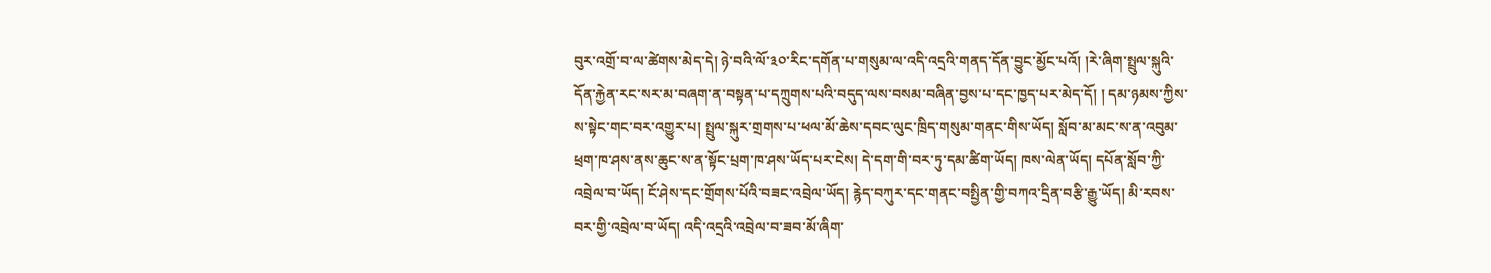བུར་འགྲོ་བ་ལ་ཚེགས་མེད་དེ། ཉེ་བའི་ལོ་༣༠་རིང་དགོན་པ་གསུམ་ལ་འདི་འདྲའི་གནད་དོན་བྱུང་མྱོང་པའོ། །རེ་ཞིག་སྤྲུལ་སྐུའི་དོན་རྐྱེན་རང་སར་མ་བཞག་ན་བསྟན་པ་དཀྲུགས་པའི་བདུད་ལས་བསམ་བཞིན་བྱས་པ་དང་ཁྱད་པར་མེད་དོ། ། དམ་ཉམས་ཀྱིས་ས་སྟེང་གང་བར་འགྱུར་པ། སྤྲུལ་སྐུར་གྲགས་པ་ཕལ་མོ་ཆེས་དབང་ལུང་ཁྲིད་གསུམ་གནང་གིས་ཡོད། སློབ་མ་མང་ས་ན་འབུམ་ཕྲག་ཁ་ཤས་ནས་ཆུང་ས་ན་སྟོང་པྲག་ཁ་ཤས་ཡོད་པར་ངེས། དེ་དག་གི་བར་ཏུ་དམ་ཚིག་ཡོད། ཁས་ལེན་ཡོད། དཔོན་སློབ་ཀྱི་འབྲེལ་བ་ཡོད། ངོ་ཤེས་དང་གྲོགས་པོའི་བཟང་འབྲེལ་ཡོད། རྙེད་བཀུར་དང་གནང་བསྤྱིན་གྱི་བཀའ་དྲིན་བརྩི་རྒྱུ་ཡོད། མི་རབས་བར་གྱི་འབྲེལ་བ་ཡོད། འདི་འདྲའི་འབྲེལ་བ་ཟབ་མོ་ཞིག་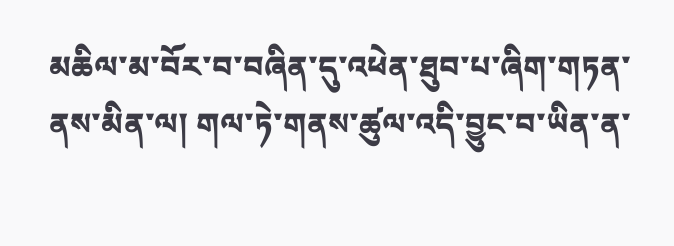མཆིལ་མ་བོར་བ་བཞིན་དུ་འཕེན་ཐུབ་པ་ཞིག་གཏན་ནས་མིན་ལ། གལ་ཏེ་གནས་ཚུལ་འདི་བྱུང་བ་ཡིན་ན་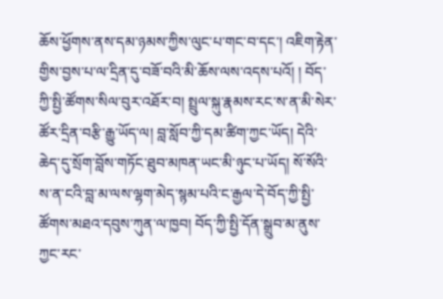ཆོས་ཕྱོགས་ནས་དམ་ཉམས་ཀྱིས་ལུང་པ་གང་བ་དང་། འཇིག་རྟེན་གྱིས་བྱས་པ་ལ་དྲིན་དུ་བཟོ་བའི་མི་ཆོས་ལས་འདས་པའོ། ། བོད་ཀྱི་སྤྱི་ཚོགས་སིལ་བུར་འཐོར་བ། སྤྲུལ་སྐུ་རྣམས་རང་ས་ན་མི་སེར་ཚོར་དྲིན་བརྩི་རྒྱུ་ཡོད་ལ། བླ་སློབ་ཀྱི་དམ་ཚིག་ཀྱང་ཡོད། དེའི་ཆེད་དུ་སྲོག་བློས་གཏོང་ཐུབ་མཁན་ཡང་མི་ཉུང་པ་ཡོད། སོ་སོའི་ས་ན་ངའི་བླ་མ་ལས་ལྷག་མེད་སྙམ་པའི་ང་རྒྱལ་དེ་བོད་ཀྱི་སྤྱི་ཚོགས་མཐའ་དབུས་ཀུན་ལ་ཁྱབ། བོད་ཀྱི་སྤྱི་དོན་སྒྲུབ་མ་ནུས་ཀྱང་རང་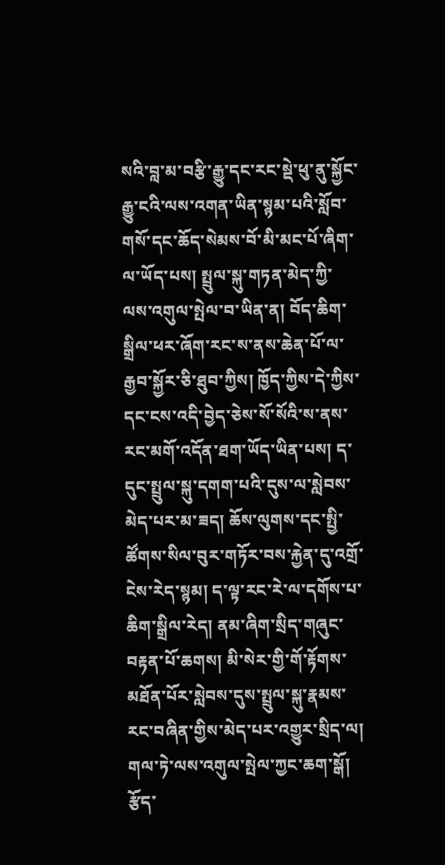སའི་བླ་མ་བརྩི་རྒྱུ་དང་རང་སྡེ་ཕུ་ནུ་སྐྱོང་རྒྱུ་ངའི་ལས་འགན་ཡིན་སྙམ་པའི་སློབ་གསོ་དང་ཆོད་སེམས་བོ་མི་མང་པོ་ཞིག་ལ་ཡོད་པས། སྤྲུལ་སྐུ་གཏན་མེད་ཀྱི་ལས་འགུལ་སྤེལ་བ་ཡིན་ན། བོད་ཆིག་སྒྲིལ་ཕར་ཞོག་རང་ས་ནས་ཆེན་པོ་ལ་རྒྱབ་སྐྱོར་ཅི་ཐུབ་ཀྱིས། ཁྱོད་ཀྱིས་དེ་ཀྱིས་དང་ངས་འདི་བྱེད་ཅེས་སོ་སོའི་ས་ནས་རང་མགོ་འདོན་ཐག་ཡོད་ཡིན་པས། ད་དུང་སྤྲུལ་སྐུ་དགག་པའི་དུས་ལ་སླེབས་མེད་པར་མ་ཟད། ཆོས་ལུགས་དང་སྤྱི་ཚོགས་སིལ་བུར་གཏོར་བས་རྐྱེན་དུ་འགྲོ་ངེས་རེད་སྙམ། ད་ལྟ་རང་རེ་ལ་དགོས་པ་ཆིག་སྒྲིལ་རེད། ནམ་ཞིག་སྲིད་གཞུང་བརྟན་པོ་ཆགས། མི་སེར་གྱི་གོ་རྟོགས་མཐོན་པོར་སླེབས་དུས་སྤྲུལ་སྐུ་རྣམས་རང་བཞིན་གྱིས་མེད་པར་འགྱུར་སྲིད་ལ། གལ་ཏེ་ལས་འགུལ་སྤེལ་ཀྱང་ཆག་སྒོ། རྩོད་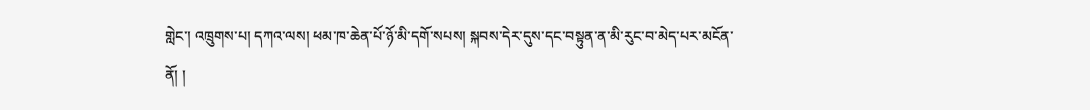གླེང་། འཁྲུགས་པ། དཀའ་ལས། ཕམ་ཁ་ཆེན་པོ་ཉོ་མི་དགོ་སཔས། སྐབས་དེར་དུས་དང་བསྟུན་ན་མི་རུང་བ་མེད་པར་མངོན་ནོ། །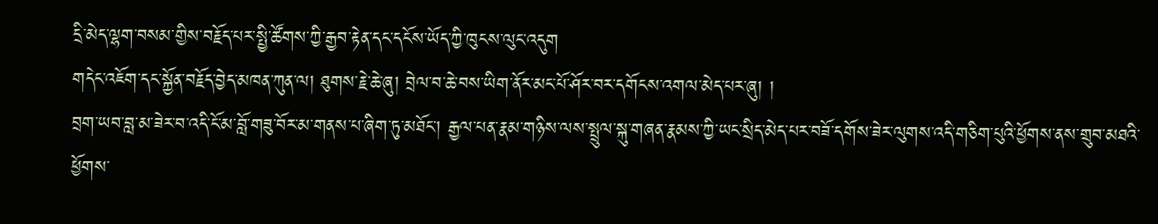དྲི་མེད་ལྷག་བསམ་གྱིས་བརྗོད་པར་སྤྱི་ཚོགས་ཀྱི་རྒྱབ་རྟེན་དང་དངོས་ཡོད་ཀྱི་ཁུངས་ལུང་འདུག
གདེང་འཇོག་དང་སྐྱོན་བརྗོད་བྱེད་མཁན་ཀུན་ལ། ཐུགས་རྗེ་ཆེ་ཞུ། བྲེལ་བ་ཆེ་བས་ཡིག་ནོར་མང་པོ་ཤོར་བར་དགོངས་འགལ་མེད་པར་ཞུ། །
བྲག་ཡབ་བླ་མ་ཟེར་བ་འདི་ངོ་མ་བློ་གཟུ་བོར་མ་གནས་པ་ཞིག་ཏུ་མཐོང་། རྒྱལ་པན་རྣམ་གཉིས་ལས་སྤྲུལ་སྐུ་གཞན་རྣམས་ཀྱི་ཡང་སྲིད་མེད་པར་བཟོ་དགོས་ཟེར་ལུགས་འདི་གཅིག་པུའི་ཕྱོགས་ནས་གྲུབ་མཐའི་ཕྱོགས་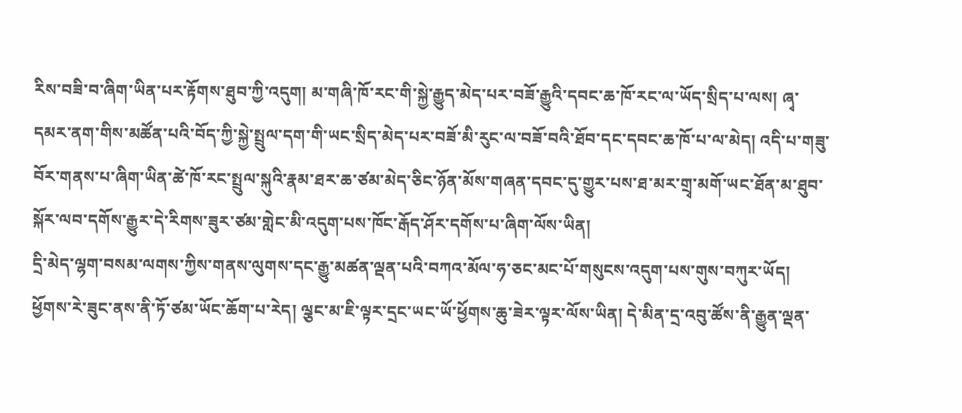རིས་བཟི་བ་ཞིག་ཡིན་པར་རྟོགས་ཐུབ་ཀྱི་འདུག། མ་གཞི་ཁོ་རང་གི་སྐྱེ་རྒྱུད་མེད་པར་བཟོ་རྒྱུའི་དབང་ཆ་ཁོ་རང་ལ་ཡོད་སྲིད་པ་ལས། ཞྭ་དམར་ནག་གིས་མཚོན་པའི་བོད་ཀྱི་སྐྱེ་སྤྲུལ་དག་གི་ཡང་སྲིད་མེད་པར་བཟོ་མི་རུང་ལ་བཟོ་བའི་ཐོབ་དང་དབང་ཆ་ཁོ་པ་ལ་མེད། འདི་པ་གཟུ་བོར་གནས་པ་ཞིག་ཡིན་ཚེ་ཁོ་རང་སྤྲུལ་སྐུའི་རྣམ་ཐར་ཆ་ཙམ་མེད་ཅིང་ཉོན་མོས་གཞན་དབང་དུ་གྱུར་པས་ཐ་མར་གྲྭ་མགོ་ཡང་ཐོན་མ་ཐུབ་སྐོར་ལབ་དགོས་རྒྱུར་དེ་རིགས་ཟུར་ཙམ་གླེང་མི་འདུག་པས་ཁོང་རྒོད་ཤོར་དགོས་པ་ཞིག་ལོས་ཡིན།
དྲི་མེད་ལྷག་བསམ་ལགས་ཀྱིས་གནས་ལུགས་དང་རྒྱུ་མཚན་ལྡན་པའི་བཀའ་མོལ་ཧ་ཅང་མང་པོ་གསུངས་འདུག་པས་གུས་བཀུར་ཡོད། ཕྱོགས་རེ་ཟུང་ནས་ནི་ཏོ་ཙམ་ཡོང་ཆོག་པ་རེད། ལྕང་མ་ཇི་ལྟར་དྲང་ཡང་ཡོ་ཕྱོགས་ཆུ་ཟེར་ལྟར་ལོས་ཡིན། དེ་མིན་དྲ་འབུ་ཚོས་ནི་རྒྱུན་ལྡན་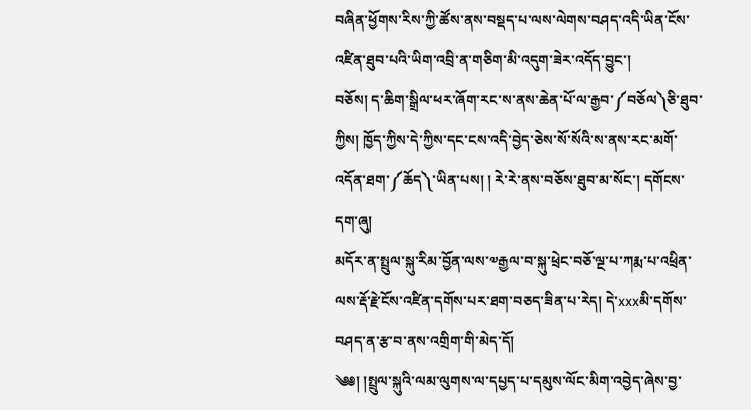བཞིན་ཕྱོགས་རིས་ཀྱི་ཚོས་ནས་བསྡད་པ་ལས་ལེགས་བཤད་འདི་ཡིན་ངོས་འཛིན་ཐུབ་པའི་ཡིག་འབྲི་ན་གཅིག་མི་འདུག་ཟེར་འདོད་བྱུང་།
བཅོས། ད་ཆིག་སྒྲིལ་ཕར་ཞོག་རང་ས་ནས་ཆེན་པོ་ལ་རྒྱབ་༼བཅོལ༽ཅི་ཐུབ་ཀྱིས། ཁྱོད་ཀྱིས་དེ་ཀྱིས་དང་ངས་འདི་བྱེད་ཅེས་སོ་སོའི་ས་ནས་རང་མགོ་འདོན་ཐག་༼ཆོད༽་ཡིན་པས། ། རེ་རེ་ནས་བཅོས་ཐུབ་མ་སོང་། དགོངས་དག་ཞུ།
མདོར་ན་སྤྲུལ་སྐུ་རིམ་བྱོན་ལས་༧རྒྱལ་བ་སྐུ་ཕྲེང་བཅོ་ལྔ་པ་ཀརྨ་པ་འཕྲིན་ལས་རྡོ་རྗེ་ངོས་འཛིན་དགོས་པར་ཐག་བཅད་ཟིན་པ་རེད། དེ་xxxམི་དགོས་བཤད་ན་རྩ་བ་ནས་འགྲིག་གི་མེད་དོ།
༄༅། །སྤྲུལ་སྐུའི་ལམ་ལུགས་ལ་དཔྱད་པ་དམུས་ལོང་མིག་འབྱེད་ཞེས་བྱ་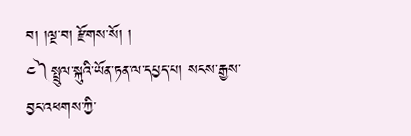བ། །ལྔ་བ། རྫོགས་སོ། །
༤༽སྤྲུལ་སྐུའི་ཡོན་ཏན་ལ་དཔྱད་པ། སངས་རྒྱས་བྱང་འཕགས་ཀྱི་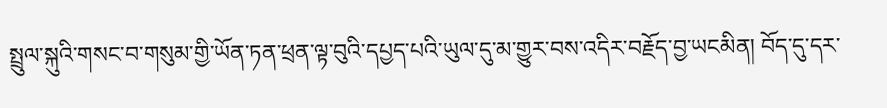སྤྲུལ་སྐུའི་གསང་བ་གསུམ་གྱི་ཡོན་ཏན་ཕྲན་ལྟ་བུའི་དཔྱད་པའི་ཡུལ་དུ་མ་གྱུར་བས་འདིར་བརྗོད་བྱ་ཡངམིན། བོད་དུ་དར་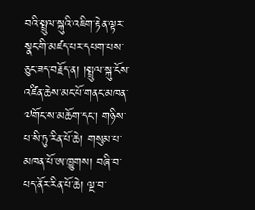བའི་སྤྲུལ་སྐུའི་འཇིག་རྟེན་ལྟར་སྣང་གི་མཛད་པར་དཔག་པས་ཅུང་ཟད་བརྗོད་ན། །སྤྲུལ་སྐུ་ངོས་འཛིན་ཆེས་མང་པོ་གནང་མཁན་༧གོང་ས་མཆོག་དང་། གཉིས་པ་སི་ཏུ་རིན་པོ་ཆེ། གསུམ་པ་མཁན་པོ་ཨ་ཁྱུགས། བཞི་བ་པད་ནོར་རིན་པོ་ཆེ། ལྔ་བ་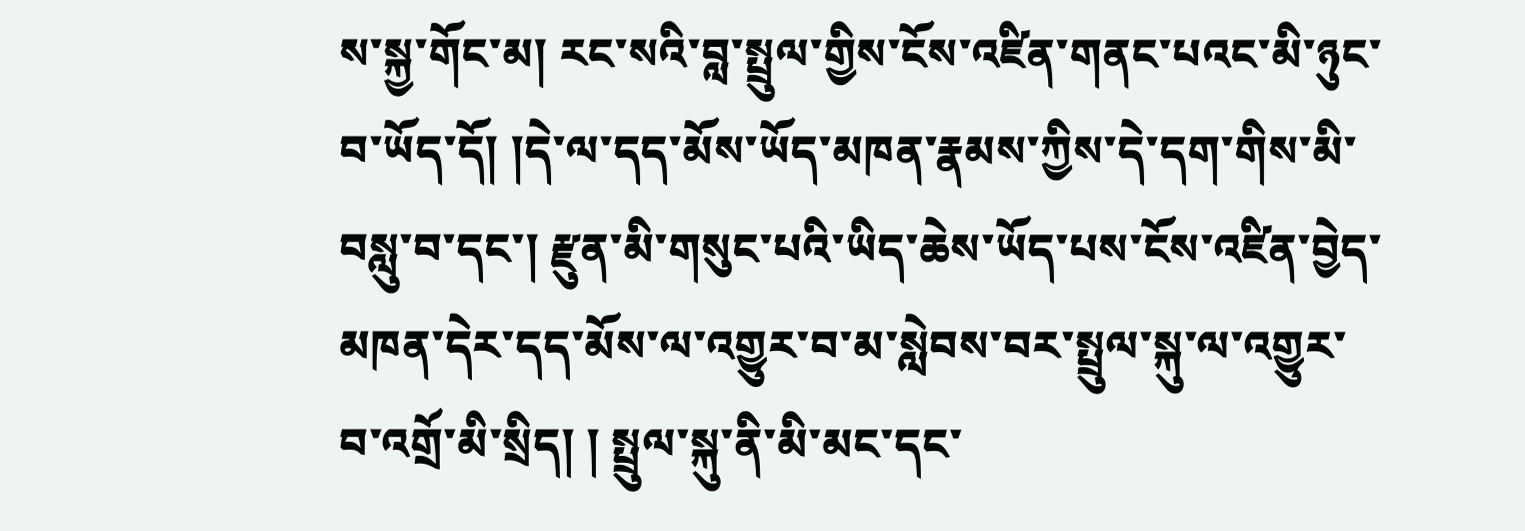ས་སྐྱ་གོང་མ། རང་སའི་བླ་སྤྲུལ་གྱིས་ངོས་འཛིན་གནང་པའང་མི་ཉུང་བ་ཡོད་དོ། །དེ་ལ་དད་མོས་ཡོད་མཁན་རྣམས་ཀྱིས་དེ་དག་གིས་མི་བསླུ་བ་དང་། རྫུན་མི་གསུང་པའི་ཡིད་ཆེས་ཡོད་པས་ངོས་འཛིན་བྱེད་མཁན་དེར་དད་མོས་ལ་འགྱུར་བ་མ་སླེབས་བར་སྤྲུལ་སྐུ་ལ་འགྱུར་བ་འགྲོ་མི་སྲིད། ། སྤྲུལ་སྐུ་ནི་མི་མང་དང་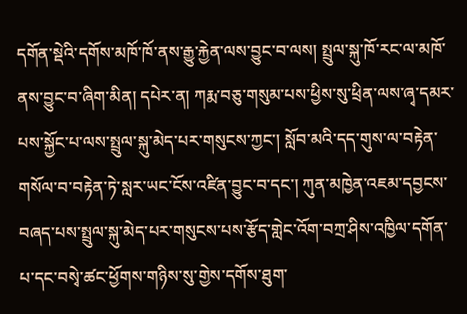དགོན་སྡེའི་དགོས་མཁོ་ཁོ་ནས་རྒྱུ་རྐྱེན་ལས་བྱུང་བ་ལས། སྤྲུལ་སྐུ་ཁོ་རང་ལ་མཁོ་ནས་བྱུང་བ་ཞིག་མིན། དཔེར་ན། ཀརྨ་བཅུ་གསུམ་པས་ཕྱིས་སུ་ཕྲིན་ལས་ཞྭ་དམར་པས་སྐྱོང་པ་ལས་སྤྲུལ་སྐུ་མེད་པར་གསུངས་ཀྱང་། སློབ་མའི་དད་གུས་ལ་བརྟེན་གསོལ་བ་བརྟེན་ཏེ་སླར་ཡང་ངོས་འཛིན་བྱུང་བ་དང་། ཀུན་མཁྱེན་འཇམ་དབྱངས་བཞད་པས་སྤྲུལ་སྐུ་མེད་པར་གསུངས་པས་རྩོད་གླེང་འོག་བཀྲ་ཤིས་འཁྱིལ་དགོན་པ་དང་བསྭེ་ཚང་ཕྱོགས་གཉིས་སུ་གྱེས་དགོས་ཐུག་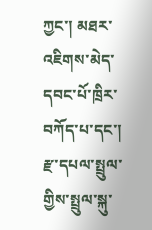ཀྱང་། མཐར་འཇིགས་མེད་དབང་པོ་ཁྲིར་བཀོད་པ་དང་། རྫ་དཔལ་སྤྲུལ་གྱིས་སྤྲུལ་སྐུ་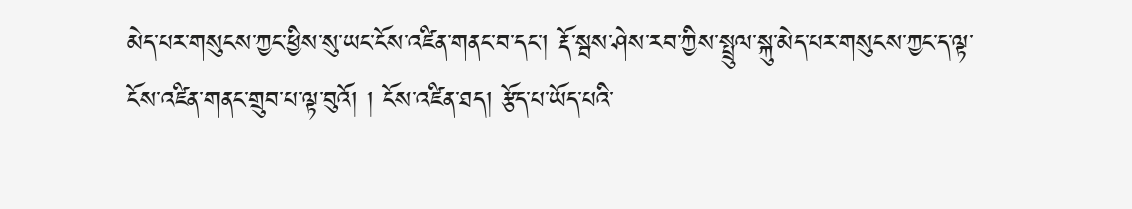མེད་པར་གསུངས་ཀྱང་ཕྱིས་སུ་ཡང་ངོས་འཛིན་གནང་བ་དང་། རྡོ་སྦས་ཤེས་རབ་ཀྱིས་སྤྲུལ་སྐུ་མེད་པར་གསུངས་ཀྱང་ད་ལྟ་ངོས་འཛིན་གནང་གྲུབ་པ་ལྟ་བུའོ། ། ངོས་འཛིན་ཐད། རྩོད་པ་ཡོད་པའི་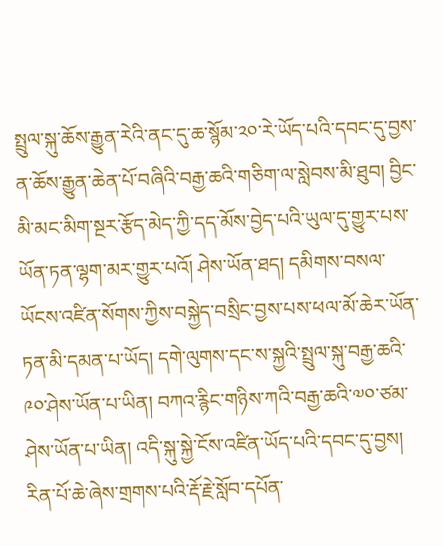སྤྲུལ་སྐུ་ཆོས་རྒྱུན་རེའི་ནང་དུ་ཆ་སྙོམ་༢༠་རེ་ཡོད་པའི་དབང་དུ་བྱས་ན་ཆོས་རྒྱུན་ཆེན་པོ་བཞིའི་བརྒྱ་ཆའི་གཅིག་ལ་སླེབས་མི་ཐུབ། བྱིང་མི་མང་མིག་སྔར་རྩོད་མེད་ཀྱི་དད་མོས་བྱེད་པའི་ཡུལ་དུ་གྱུར་པས་ཡོན་ཏན་ལྷག་མར་གྱུར་པའོ། ཤེས་ཡོན་ཐད། དམིགས་བསལ་ཡོངས་འཛིན་སོགས་ཀྱིས་བསྐྱེད་བསྲིང་བྱས་པས་ཕལ་མོ་ཆེར་ཡོན་ཏན་མི་དམན་པ་ཡོད། དགེ་ལུགས་དང་ས་སྐྱའི་སྤྲུལ་སྐུ་བརྒྱ་ཆའི་༩༠་ཤེས་ཡོན་པ་ཡིན། བཀའ་རྙིང་གཉིས་ཀའི་བརྒྱ་ཆའི་༧༠་ཙམ་ཤེས་ཡོན་པ་ཡིན། འདི་སྐུ་སྐྱེ་ངོས་འཛིན་ཡོད་པའི་དབང་དུ་བྱས། རིན་པོ་ཆེ་ཞེས་གྲགས་པའི་རྡོ་རྗེ་སློབ་དཔོན་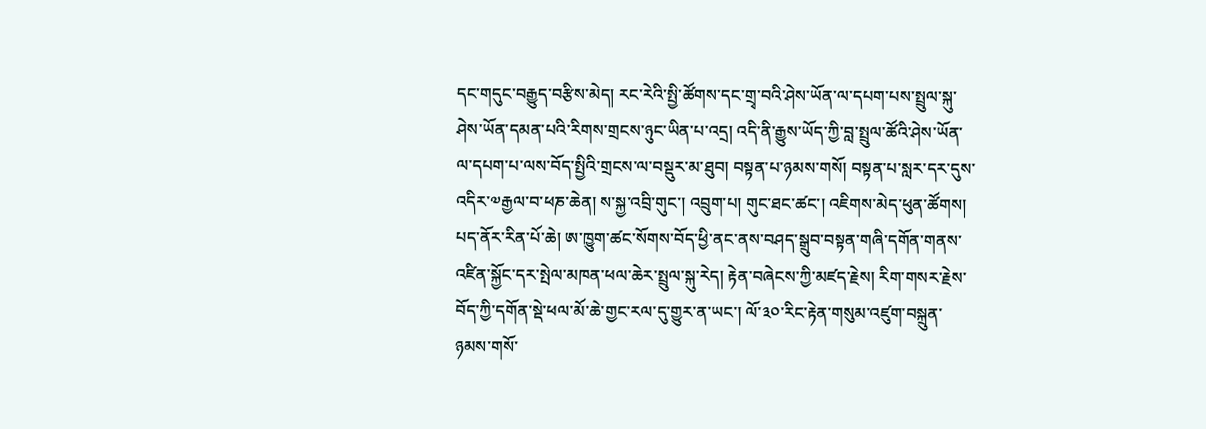དང་གདུང་བརྒྱུད་བརྩིས་མེད། རང་རེའི་སྤྱི་ཚོགས་དང་གྲྭ་བའི་ཤེས་ཡོན་ལ་དཔག་པས་སྤྲུལ་སྐུ་ཤེས་ཡོན་དམན་པའི་རིགས་གྲངས་ཉུང་ཡིན་པ་འདྲ། འདི་ནི་རྒྱུས་ཡོད་ཀྱི་བླ་སྤྲུལ་ཚོའི་ཤེས་ཡོན་ལ་དཔག་པ་ལས་བོད་སྤྱིའི་གྲངས་ལ་བསྡུར་མ་ཐུབ། བསྟན་པ་ཉམས་གསོ། བསྟན་པ་སླར་དར་དུས་འདིར་༧རྒྱལ་བ་ཕཎ་ཆེན། ས་སྐྱ་འབྲི་གུང་། འབྲུག་པ། གུང་ཐང་ཚང་། འཇིགས་མེད་ཕུན་ཚོགས། པད་ནོར་རིན་པོ་ཆེ། ཨ་ཁྱུག་ཚང་སོགས་བོད་ཕྱི་ནང་ནས་བཤད་སྒྲུབ་བསྟན་གཞི་དགོན་གནས་འཛིན་སྐྱོང་དར་སྤེལ་མཁན་ཕལ་ཆེར་སྤྲུལ་སྐུ་རེད། རྟེན་བཞེངས་ཀྱི་མཛད་རྗེས། རིག་གསར་རྗེས་བོད་ཀྱི་དགོན་སྡེ་ཕལ་མོ་ཆེ་གྱང་རལ་དུ་གྱུར་ན་ཡང་། ལོ་༣༠་རིང་རྟེན་གསུམ་འཛུག་བསྐྲུན་ཉམས་གསོ་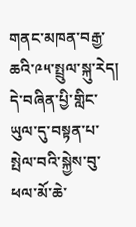གནང་མཁན་བརྒྱ་ཆའི་༩༥་སྤྲུལ་སྐུ་རེད། དེ་བཞིན་པྱི་གླིང་ཡུལ་དུ་བསྟན་པ་སྤེལ་བའི་སྐྱེས་བུ་ཕལ་མོ་ཆེ་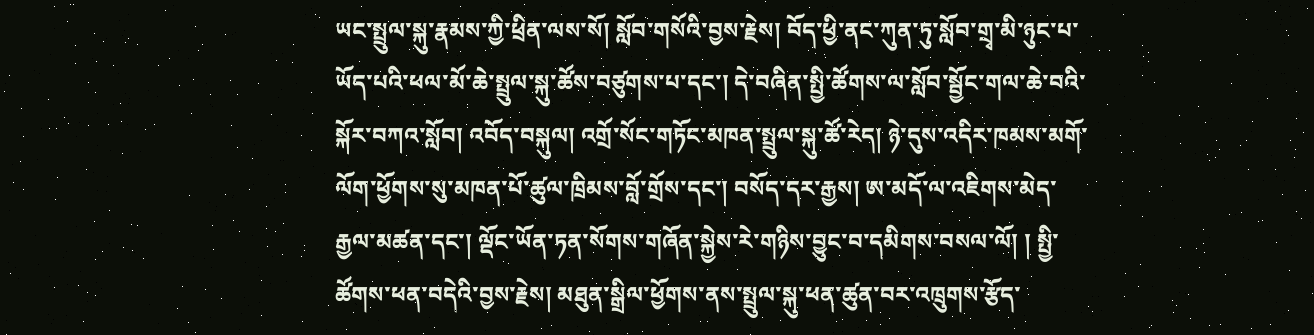ཡང་སྤྲུལ་སྐུ་རྣམས་ཀྱི་ཕྲིན་ལས་སོ། སློབ་གསོའི་བྱས་རྗེས། བོད་ཕྱི་ནང་ཀུན་ཏུ་སློབ་གྲྭ་མི་ཉུང་པ་ཡོད་པའི་ཕལ་མོ་ཆེ་སྤྲུལ་སྐུ་ཚོས་བཙུགས་པ་དང་། དེ་བཞིན་སྤྱི་ཚོགས་ལ་སློབ་སྦྱོང་གལ་ཆེ་བའི་སྐོར་བཀའ་སློབ། འབོད་བསྐུལ། འགྲོ་སོང་གཏོང་མཁན་སྤྲུལ་སྐུ་ཚོ་རེད། ཉེ་དུས་འདིར་ཁམས་མགོ་ལོག་ཕྱོགས་སུ་མཁན་པོ་ཚུལ་ཁྲིམས་བློ་གྲོས་དང་། བསོད་དར་རྒྱས། ཨ་མདོ་ལ་འཇིགས་མེད་རྒྱལ་མཚན་དང་། ལྡོང་ཡོན་ཏན་སོགས་གཞོན་སྐྱེས་རེ་གཉིས་བྱུང་བ་དམིགས་བསལ་ལོ། ། སྤྱི་ཚོགས་ཕན་བདེའི་བྱས་རྗེས། མཐུན་སྒྲིལ་ཕྱོགས་ནས་སྤྲུལ་སྐུ་ཕན་ཚུན་བར་འཁྲུགས་རྩོད་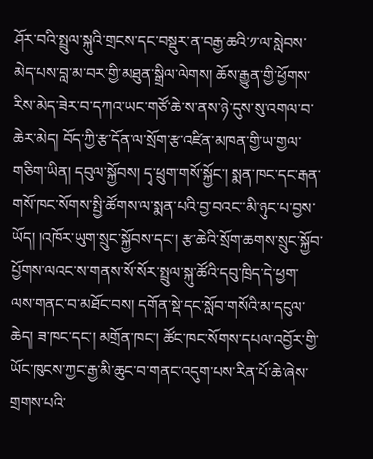ཤོར་བའི་སྤྲུལ་སྐུའི་གྲངས་དང་བསྡུར་ན་བརྒྱ་ཆའི་༡་ལ་སླེབས་མེད་པས་བླ་མ་བར་གྱི་མཐུན་སྒྲིལ་ལེགས། ཆོས་རྒྱུན་གྱི་ཕྱོགས་རིས་མེད་ཟེར་བ་དཀའ་ཡང་གཙོ་ཆེ་ས་ནས་ཉེ་དུས་སུ་འགལ་བ་ཆེར་མེད། བོད་ཀྱི་རྩ་དོན་ལ་སྲོག་རྩ་འཛིན་མཁན་གྱི་ཡ་གྱལ་གཅིག་ཡིན། དབུལ་སྐྱོབས། དྭ་ཕྲུག་གསོ་སྐྱོང་། སྨན་ཁང་དང་རྒན་གསོ་ཁང་སོགས་སྤྱི་ཚོགས་ལ་སྨན་པའི་བྱ་བའང་་མི་ཉུང་པ་བྱས་ཡོད། །འཁོར་ཡུག་སྲུང་སྐྱོབས་དང་། རྩ་ཆེའི་སྲོག་ཆགས་སྲུང་སྐྱོབ་པྱོགས་ལའང་ས་གནས་སོ་སོར་སྤྲུལ་སྐུ་ཚོའི་དབུ་ཁྲིད་དེ་ཕྱག་ལས་གནང་བ་མཐོང་བས། དགོན་སྡེ་དང་སློབ་གསོའི་མ་དངུལ་ཆེད། ཟ་ཁང་དང་། མགྲོན་ཁང་། ཚོང་ཁང་སོགས་དཔལ་འབྱོར་གྱི་ཡོང་ཁུངས་ཀྱང་རྒྱ་མི་ཆུང་བ་གནང་འདུག་པས་རིན་པོ་ཆེ་ཞེས་གྲགས་པའི་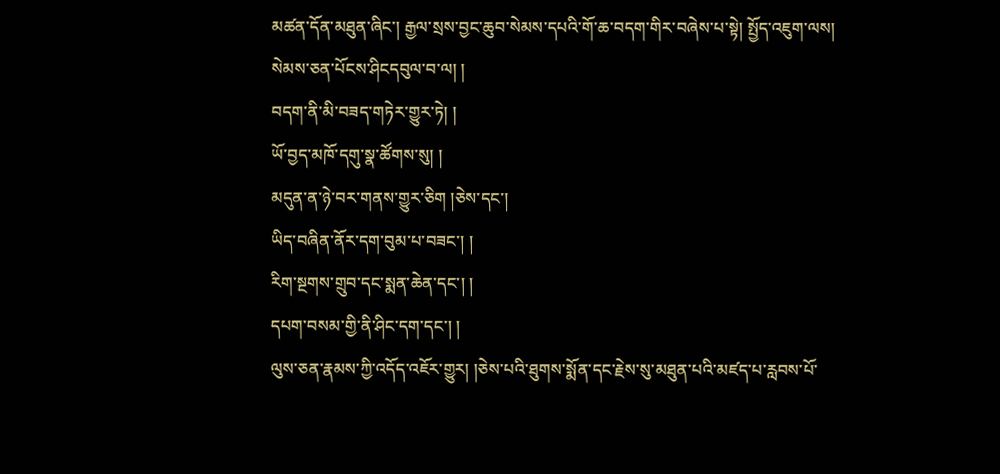མཚན་དོན་མཐུན་ཞིང་། རྒྱལ་སྲས་བྱང་ཆུབ་སེམས་དཔའི་གོ་ཆ་བདག་གིར་བཞེས་པ་སྟེ། སྤྱོད་འཇུག་ལས།
སེམས་ཅན་པོངས་ཤིངདབུལ་བ་ལ། །
བདག་ནི་མི་བཟད་གཏེར་གྱུར་ཏེ། །
ཡོ་བྱད་མཁོ་དགུ་སྣ་ཚོགས་སུ། །
མདུན་ན་ཉེ་བར་གནས་གྱུར་ཅིག །ཅེས་དང་།
ཡིད་བཞིན་ནོར་དག་བུམ་པ་བཟང་། །
རིག་སྔགས་གྲུབ་དང་སྨན་ཆེན་དང་། །
དཔག་བསམ་གྱི་ནི་ཤིང་དག་དང་། །
ལུས་ཅན་རྣམས་ཀྱི་འདོད་འཇོར་གྱུར། །ཅེས་པའི་ཐུགས་སྨོན་དང་རྗེས་སུ་མཐུན་པའི་མཛད་པ་རླབས་པོ་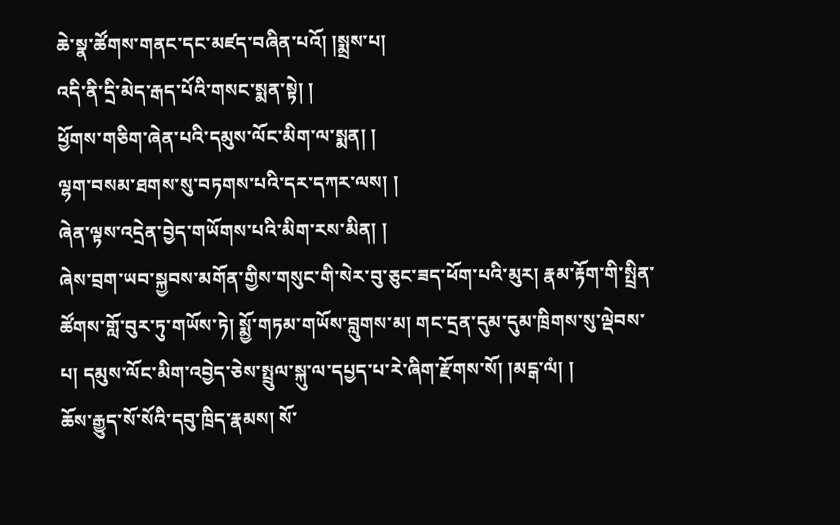ཆེ་སྣ་ཚོགས་གནང་དང་མཛད་བཞིན་པའོ། །སྨྲས་པ།
འདི་ནི་དྲི་མེད་རྒད་པོའི་གསང་སྨན་སྟེ། །
ཕྱོགས་གཅིག་ཞེན་པའི་དམུས་ལོང་མིག་ལ་སྨན། །
ལྷག་བསམ་ཐགས་སུ་བཏགས་པའི་དར་དཀར་ལས། །
ཞེན་ལྟས་འདྲེན་བྱེད་གཡོགས་པའི་མིག་རས་མིན། །
ཞེས་བྲག་ཡབ་སྐྱབས་མགོན་གྱིས་གསུང་གི་སེར་བུ་ཅུང་ཟད་ཕོག་པའི་མུར། རྣམ་རྟོག་གི་སྤྲིན་ཚོགས་གློ་བུར་ཏུ་གཡོས་ཏེ། སྨྱོ་གཏམ་གཡོས་བླུགས་མ། གང་དྲན་དུམ་དུམ་ཁྲིགས་སུ་ལྡེབས་པ། དམུས་ལོང་མིག་འབྱེད་ཅེས་སྤྲུལ་སྐུ་ལ་དཔྱད་པ་རེ་ཞིག་རྫོགས་སོ། །མངྒ་ལཾ། །
ཆོས་རྒྱུད་སོ་སོའི་དབུ་ཁྲིད་རྣམས། སོ་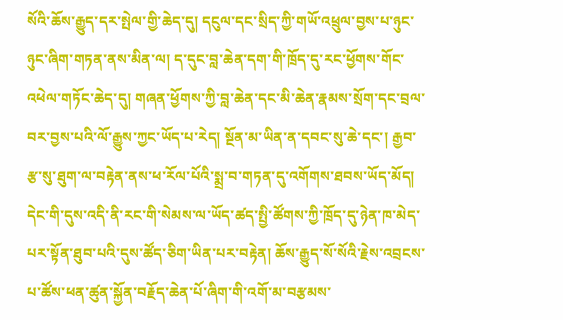སོའི་ཆོས་རྒྱུད་དར་སྤེལ་གྱི་ཆེད་དུ། དངུལ་དང་སྲིད་ཀྱི་གཡོ་འཕྲུལ་བྱས་པ་ཉུང་ཉུང་ཞིག་གཏན་ནས་མིན་ལ། ད་དུང་བླ་ཆེན་དག་གི་ཁྲོད་དུ་རང་ཕྱོགས་གོང་འཕེལ་གཏོང་ཆེད་དུ། གཞན་ཕྱོགས་ཀྱི་བླ་ཆེན་དང་མི་ཆེན་རྣམས་སྲོག་དང་བྲལ་བར་བྱས་པའི་ལོ་རྒྱུས་ཀྱང་ཡོད་པ་རེད། སྔོན་མ་ཡིན་ན་དབང་སུ་ཆེ་དང་། རྒྱབ་རྩ་སུ་ཐུག་ལ་བརྟེན་ནས་ཕ་རོལ་པོའི་སྨྲ་བ་གཏན་དུ་འགོགས་ཐབས་ཡོད་མོད། དེང་གི་དུས་འདི་ནི་རང་གི་སེམས་ལ་ཡོད་ཚད་སྤྱི་ཚོགས་ཀྱི་ཁྲོད་དུ་ཉེན་ཁ་མེད་པར་སྟོན་ཐུབ་པའི་དུས་ཚོད་ཅིག་ཡིན་པར་བརྟེན། ཆོས་རྒྱུད་སོ་སོའི་རྗེས་འབྲངས་པ་ཚོས་ཕན་ཚུན་སྐྱོན་བརྗོད་ཆེན་པོ་ཞིག་གི་འགོ་མ་བརྩམས་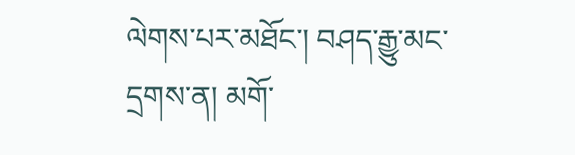ལེགས་པར་མཐོང་། བཤད་རྒྱུ་མང་དྲགས་ན། མགོ་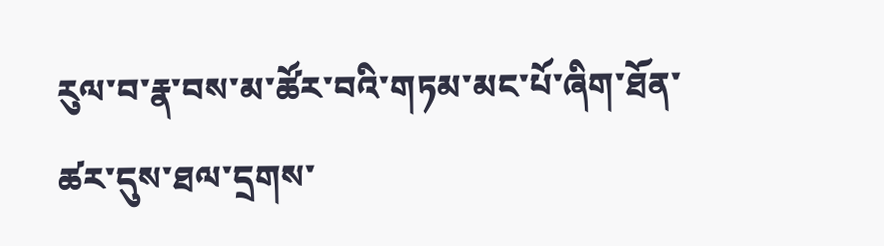རུལ་བ་རྣ་བས་མ་ཚོར་བའི་གཏམ་མང་པོ་ཞིག་ཐོན་ཚར་དུས་ཐལ་དྲགས་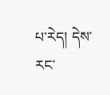པ་རེད། དེས་རང་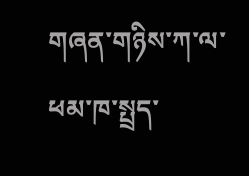གཞན་གཉིས་ཀ་ལ་ཕམ་ཁ་སྤྲད་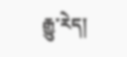རྒྱུ་རེད།